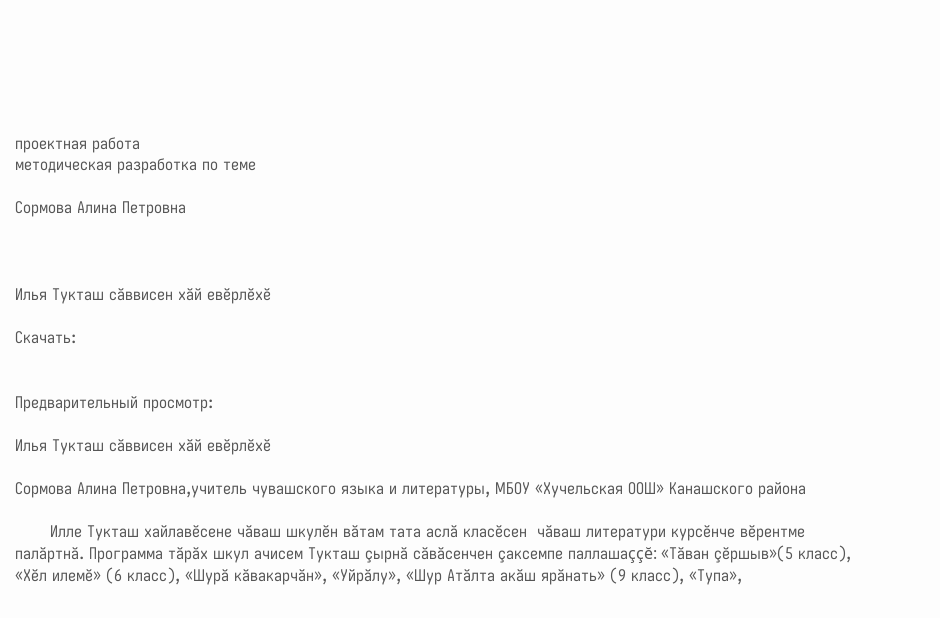проектная работа
методическая разработка по теме

Сормова Алина Петровна



Илья Тукташ сăввисен хăй евĕрлĕхĕ

Скачать:


Предварительный просмотр:

Илья Тукташ сăввисен хăй евĕрлĕхĕ

Сормова Алина Петровна,учитель чувашского языка и литературы, МБОУ «Хучельская ООШ» Канашского района

       Илле Тукташ хайлавĕсене чăваш шкулĕн вăтам тата аслă класĕсен  чăваш литератури курсĕнче вĕрентме палăртнă. Программа тăрăх шкул ачисем Тукташ çырнă сăвăсенчен çаксемпе паллашаççĕ: «Тăван çĕршыв»(5 класс),  «Хĕл илемĕ» (6 класс), «Шурă кăвакарчăн», «Уйрăлу», «Шур Атăлта акăш ярăнать» (9 класс), «Тупа»,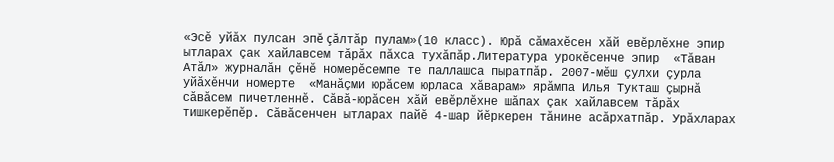«Эсĕ уйăх пулсан эпĕ çăлтăр пулам»(10 класс). Юрă сăмахĕсен хăй евĕрлĕхне эпир ытларах çак хайлавсем тăрăх пăхса тухăпăр.Литература урокĕсенче эпир  «Тăван Атăл» журналăн çĕнĕ номерĕсемпе те паллашса пыратпăр. 2007-мĕш çулхи çурла уйăхĕнчи номерте  «Манăçми юрăсем юрласа хăварам» ярăмпа Илья Тукташ çырнă сăвăсем пичетленнĕ. Сăвă-юрăсен хăй евĕрлĕхне шăпах çак хайлавсем тăрăх тишкерĕпĕр. Сăвăсенчен ытларах пайĕ 4-шар йĕркерен тăнине асăрхатпăр. Урăхларах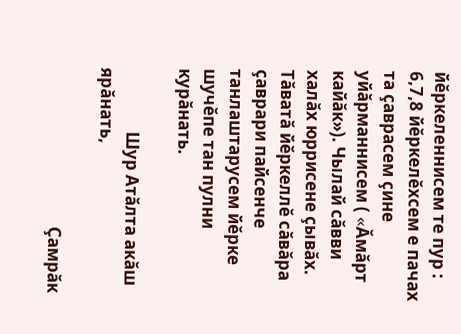йĕркеленнисем те пур : 6,7,8 йĕркелĕхсем е пачах та çаврасем çине уйăрманнисем ( «Ăмăрт кайăк»). Чылай сăвви халăх юррисене çывăх. Тăватă йĕркеллĕ сăвăра çаврари пайсенче танлаштарусем йĕрке шучĕпе тан пулни курăнать.

                Шур Атăлта акăш ярăнать,

                Çамрăк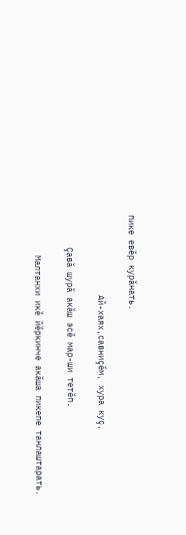пике евĕр курăнать.

                Ай-хаях,савниçĕм, хура куç,

                Çавă шурă акăш эсĕ мар-ши тетĕп.

        Малтанхи икĕ йĕркинче акăша пикепе танлаштарать.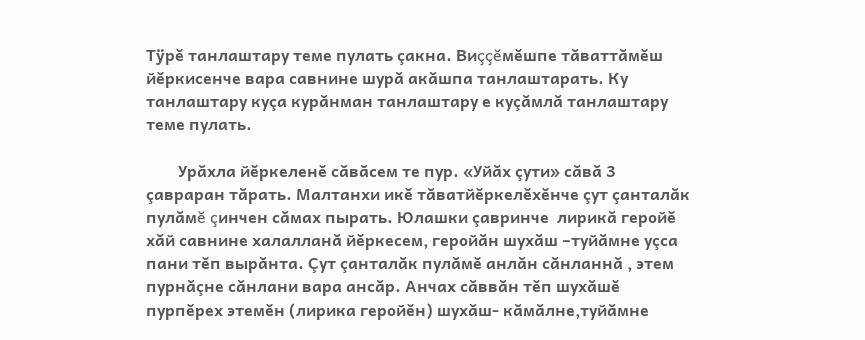Тÿрĕ танлаштару теме пулать çакна. Виççĕмĕшпе тăваттăмĕш йĕркисенче вара савнине шурă акăшпа танлаштарать. Ку танлаштару куçа курăнман танлаштару е куçăмлă танлаштару теме пулать.

        Урăхла йĕркеленĕ сăвăсем те пур. «Уйăх çути» сăвă 3 çавраран тăрать. Малтанхи икĕ тăватйĕркелĕхĕнче çут çанталăк пулăмĕ çинчен сăмах пырать. Юлашки çавринче  лирикă геройĕ хăй савнине халалланă йĕркесем, геройăн шухăш –туйăмне уçса пани тĕп вырăнта. Çут çанталăк пулăмĕ анлăн сăнланнă , этем пурнăçне сăнлани вара ансăр. Анчах сăввăн тĕп шухăшĕ пурпĕрех этемĕн (лирика геройĕн) шухăш- кăмăлне,туйăмне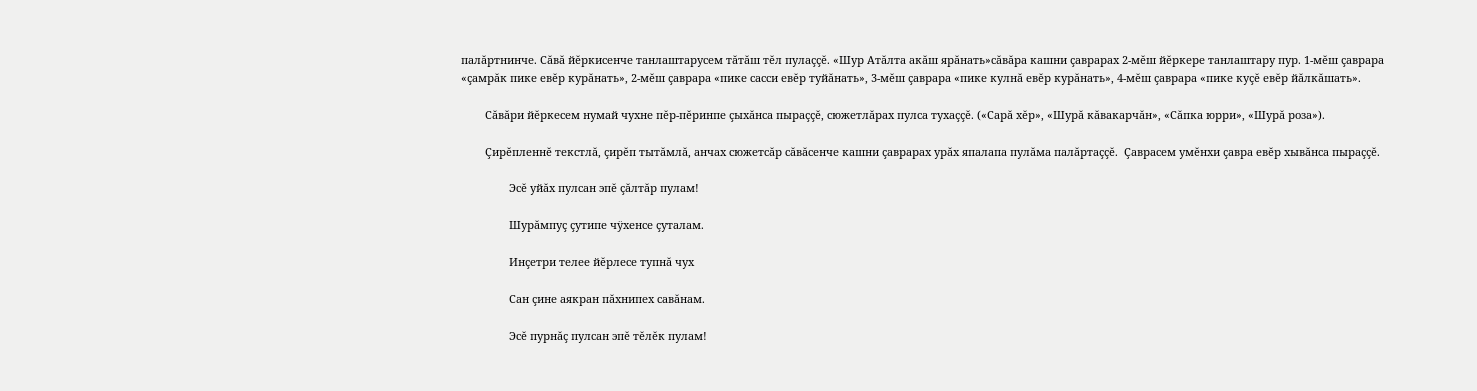палăртнинче. Сăвă йĕркисенче танлаштарусем тăтăш тĕл пулаççĕ. «Шур Атăлта акăш ярăнать»сăвăра кашни çаврарах 2-мĕш йĕркере танлаштару пур. 1-мĕш çаврара «çамрăк пике евĕр курăнать», 2-мĕш çаврара «пике сасси евĕр туйăнать», 3-мĕш çаврара «пике кулнă евĕр курăнать», 4-мĕш çаврара «пике куçĕ евĕр йăлкăшать».

        Сăвăри йĕркесем нумай чухне пĕр-пĕринпе çыхăнса пыраççĕ, сюжетлăрах пулса тухаççĕ. («Сарă хĕр», «Шурă кăвакарчăн», «Сăпка юрри», «Шурă роза»).

        Çирĕпленнĕ текстлă, çирĕп тытăмлă, анчах сюжетсăр сăвăсенче кашни çаврарах урăх япалапа пулăма палăртаççĕ.  Çаврасем умĕнхи çавра евĕр хывăнса пыраççĕ.

                Эсĕ уйăх пулсан эпĕ çăлтăр пулам!

                Шурăмпуç çутипе чÿхенсе çуталам.

                Инçетри телее йĕрлесе тупнă чух

                Сан çине аякран пăхнипех савăнам.

                Эсĕ пурнăç пулсан эпĕ тĕлĕк пулам!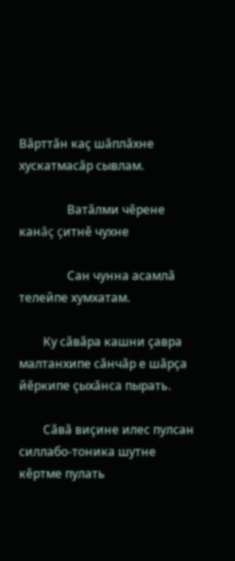Вăрттăн каç шăплăхне хускатмасăр сывлам.

                Ватăлми чĕрене канăç çитнĕ чухне

                Сан чунна асамлă телейпе хумхатам.

        Ку сăвăра кашни çавра малтанхипе сăнчăр е шăрçа йĕркипе çыхăнса пырать.

        Сăвă виçине илес пулсан силлабо-тоника шутне кĕртме пулать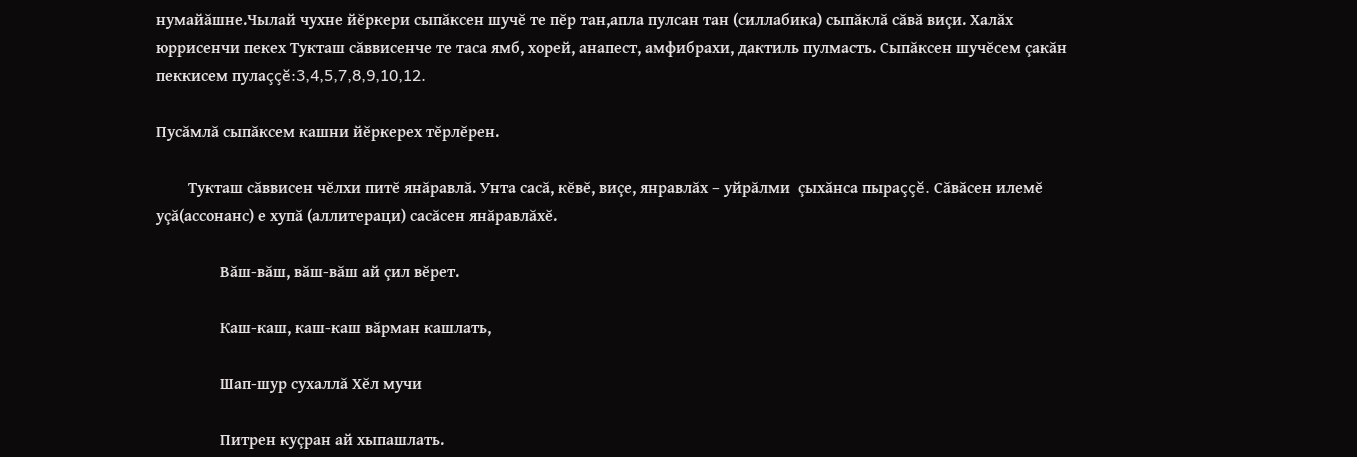нумайăшне.Чылай чухне йĕркери сыпăксен шучĕ те пĕр тан,апла пулсан тан (силлабика) сыпăклă сăвă виçи. Халăх юррисенчи пекех Тукташ сăввисенче те таса ямб, хорей, анапест, амфибрахи, дактиль пулмасть. Сыпăксен шучĕсем çакăн пеккисем пулаççĕ:3,4,5,7,8,9,10,12.

Пусăмлă сыпăксем кашни йĕркерех тĕрлĕрен.

        Тукташ сăввисен чĕлхи питĕ янăравлă. Унта сасă, кĕвĕ, виçе, янравлăх – уйрăлми  çыхăнса пыраççĕ. Сăвăсен илемĕ уçă(ассонанс) е хупă (аллитераци) сасăсен янăравлăхĕ.

                Вăш-вăш, вăш-вăш ай çил вĕрет.

                Каш-каш, каш-каш вăрман кашлать,

                Шап-шур сухаллă Хĕл мучи

                Питрен куçран ай хыпашлать.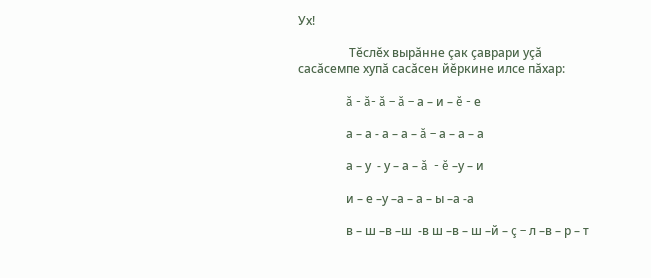Ух!

                 Тĕслĕх вырăнне çак çаврари уçă сасăсемпе хупă сасăсен йĕркине илсе пăхар:

                ă - ă- ă – ă – а – и – ĕ - е

                а – а - а – а – ă – а – а – а

                а – у  - у – а – ă  - ĕ –у – и

                и – е –у –а – а – ы –а -а

                в – ш –в –ш  -в ш –в – ш –й – ç – л –в – р – т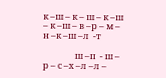к –ш – к – ш – к –ш – к –ш – в –р – м – н –к –ш –л  -т

                ш –п  - ш – р – с –х –л –л –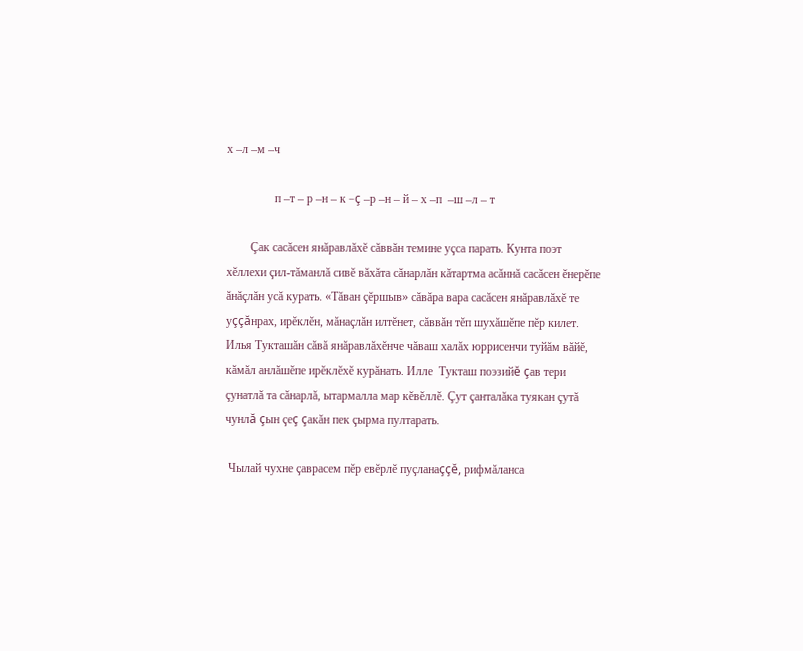х –л –м –ч

                п –т – р –н – к –ç –р –н – й – х –п  –ш –л – т

        Çак сасăсен янăравлăхĕ сăввăн темине уçса парать. Кунта поэт хĕллехи çил-тăманлă сивĕ вăхăта сăнарлăн кăтартма асăннă сасăсен ĕнерĕпе ăнăçлăн усă курать. «Тăван çĕршыв» сăвăра вара сасăсен янăравлăхĕ те уççăнрах, ирĕклĕн, мăнаçлăн илтĕнет, сăввăн тĕп шухăшĕпе пĕр килет. Илья Тукташăн сăвă янăравлăхĕнче чăваш халăх юррисенчи туйăм вăйĕ, кăмăл анлăшĕпе ирĕклĕхĕ курăнать. Илле  Тукташ поэзийĕ çав тери çунатлă та сăнарлă, ытармалла мар кĕвĕллĕ. Çут çанталăка туякан çутă чунлă çын çеç çакăн пек çырма пултарать.

 Чылай чухне çаврасем пĕр евĕрлĕ пуçланаççĕ, рифмăланса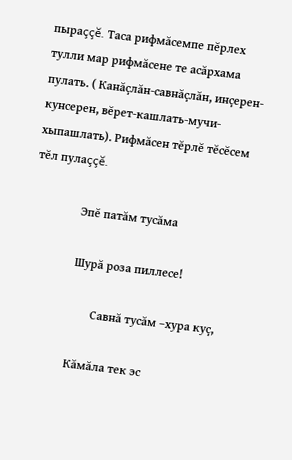пыраççĕ. Таса рифмăсемпе пĕрлех тулли мар рифмăсене те асăрхама пулать. ( Канăçлăн-савнăçлăн, инçерен-кунсерен, вĕрет-кашлать-мучи-хыпашлать). Рифмăсен тĕрлĕ тĕсĕсем тĕл пулаççĕ.

                Эпĕ патăм тусăма

                Шурă роза пиллесе!

                       Савнă тусăм –хура куç,

                Кăмăла тек эс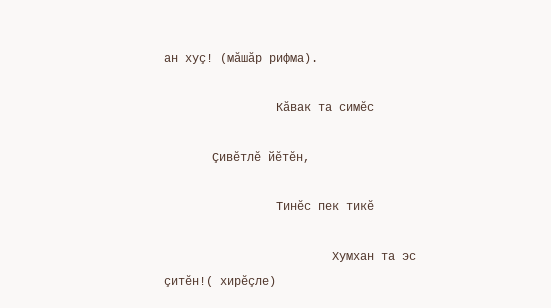ан хуç! (мăшăр рифма).

                Кăвак та симĕс

                Çивĕтлĕ йĕтĕн,

                Тинĕс пек тикĕ

                        Хумхан та эс çитĕн!( хирĕçле)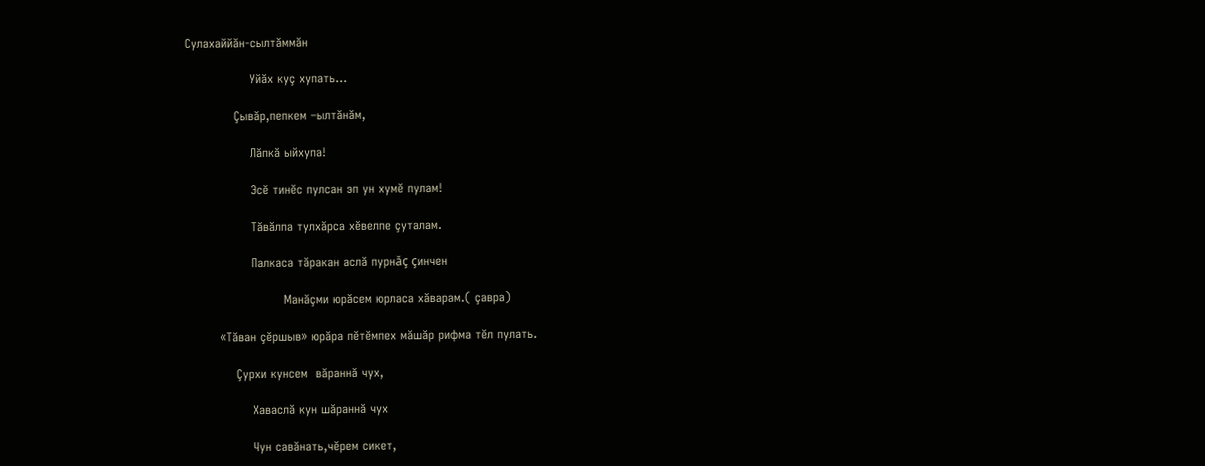Сулахаййăн-сылтăммăн

                Уйăх куç хупать…

                Çывăр,пепкем –ылтăнăм,

                Лăпкă ыйхупа!

                Эсĕ тинĕс пулсан эп ун хумĕ пулам!

                Тăвăлпа тулхăрса хĕвелпе çуталам.

                Палкаса тăракан аслă пурнăç çинчен

                        Манăçми юрăсем юрласа хăварам.( çавра)

        «Тăван çĕршыв» юрăра пĕтĕмпех мăшăр рифма тĕл пулать.

                Çурхи кунсем  вăраннă чух,

                Хаваслă кун шăраннă чух

                Чун савăнать,чĕрем сикет,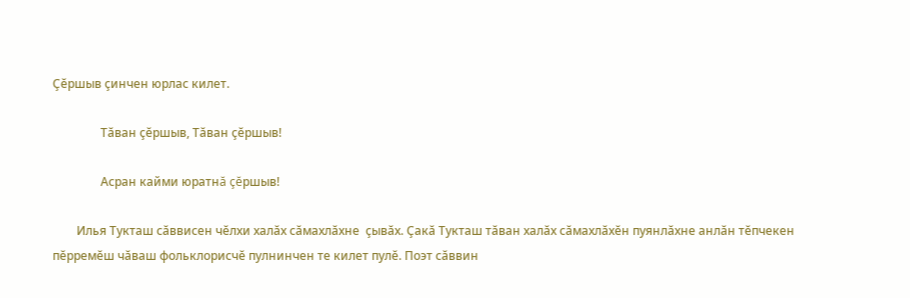Çĕршыв çинчен юрлас килет.

                Тăван çĕршыв, Тăван çĕршыв!

                Асран кайми юратнă çĕршыв!

        Илья Тукташ сăввисен чĕлхи халăх сăмахлăхне  çывăх. Çакă Тукташ тăван халăх сăмахлăхĕн пуянлăхне анлăн тĕпчекен пĕрремĕш чăваш фольклорисчĕ пулнинчен те килет пулĕ. Поэт сăввин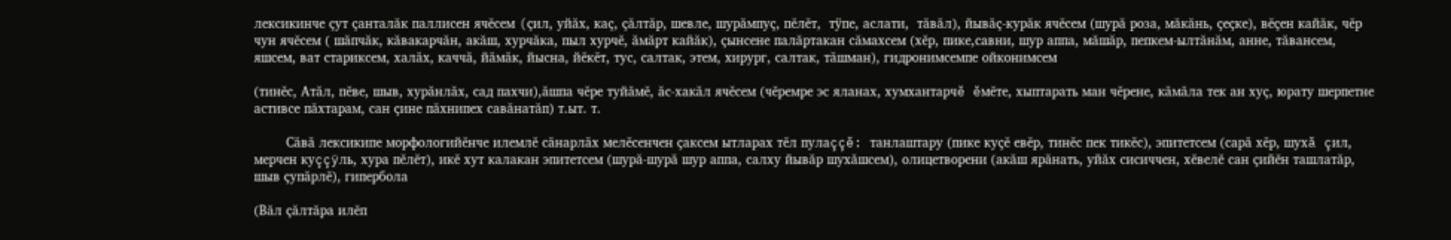лексикинче çут çанталăк паллисен ячĕсем (çил, уйăх, каç, çăлтăр, шевле, шурăмпуç, пĕлĕт,  тÿпе, аслати,  тăвăл), йывăç-курăк ячĕсем (шурă роза, мăкăнь, çеçке), вĕçен кайăк, чĕр чун ячĕсем ( шăпчăк, кăвакарчăн, акăш, хурчăка, пыл хурчĕ, ăмăрт кайăк), çынсене палăртакан сăмахсем (хĕр, пике,савни, шур аппа, мăшăр, пепкем-ылтăнăм, анне, тăвансем, яшсем, ват стариксем, халăх, каччă, йăмăк, йысна, йĕкĕт, тус, салтак, этем, хирург, салтак, тăшман), гидронимсемпе ойконимсем

(тинĕс, Атăл, пĕве, шыв, хурăнлăх, сад пахчи),ăшпа чĕре туйăмĕ, ăс-хакăл ячĕсем (чĕремре эс яланах, хумхантарчĕ ĕмĕте, хыптарать ман чĕрене, кăмăла тек ан хуç, юрату шерпетне астивсе пăхтарам, сан çине пăхнипех савăнатăп) т.ыт. т.

        Сăвă лексикипе морфологийĕнче илемлĕ сăнарлăх мелĕсенчен çаксем ытларах тĕл пулаççĕ: танлаштару (пике куçĕ евĕр, тинĕс пек тикĕс), эпитетсем (сарă хĕр, шухă çил, мерчен куççÿль, хура пĕлĕт), икĕ хут калакан эпитетсем (шурă-шурă шур аппа, салху йывăр шухăшсем), олицетворени (акăш ярăнать, уйăх сисиччен, хĕвелĕ сан çийĕн ташлатăр, шыв çупăрлĕ), гипербола

(Вăл çăлтăра илĕп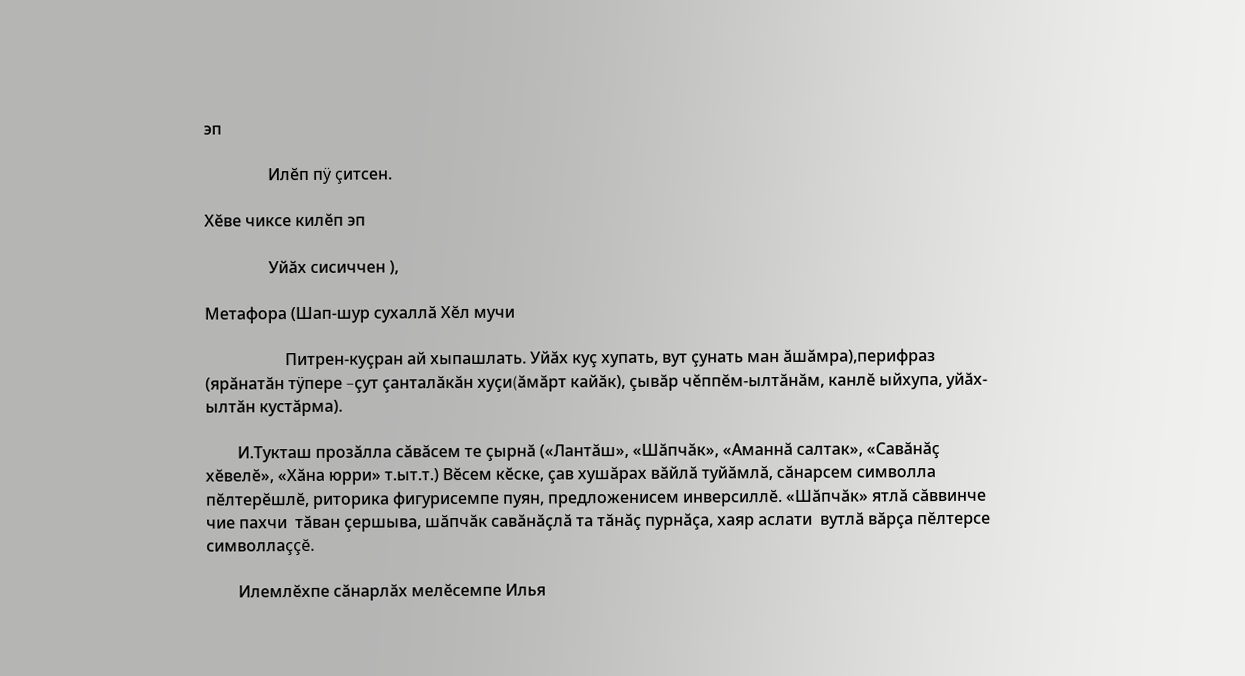эп

                Илĕп пÿ çитсен.

Хĕве чиксе килĕп эп

                Уйăх сисиччен ),

Метафора (Шап-шур сухаллă Хĕл мучи

                    Питрен-куçран ай хыпашлать. Уйăх куç хупать, вут çунать ман ăшăмра),перифраз (ярăнатăн тÿпере –çут çанталăкăн хуçи(ăмăрт кайăк), çывăр чĕппĕм-ылтăнăм, канлĕ ыйхупа, уйăх-ылтăн кустăрма).

        И.Тукташ прозăлла сăвăсем те çырнă («Лантăш», «Шăпчăк», «Аманнă салтак», «Савăнăç хĕвелĕ», «Хăна юрри» т.ыт.т.) Вĕсем кĕске, çав хушăрах вăйлă туйăмлă, сăнарсем символла пĕлтерĕшлĕ, риторика фигурисемпе пуян, предложенисем инверсиллĕ. «Шăпчăк» ятлă сăввинче чие пахчи  тăван çершыва, шăпчăк савăнăçлă та тăнăç пурнăçа, хаяр аслати  вутлă вăрçа пĕлтерсе символлаççĕ.

        Илемлĕхпе сăнарлăх мелĕсемпе Илья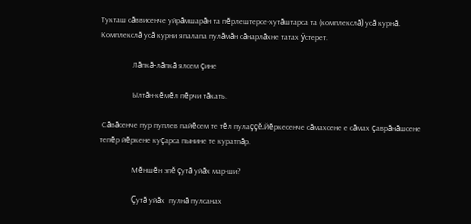Тукташ сăввисенче уйрăмшарăн та пĕрлештерсе-хутăштарса та (комплекслă) усă курнă. Комплекслă усă курни япалапа пулăмăн сăнарлăхне татах ÿстерет.

                Лăпкă-лăпкă ялсем çине

                Ылтăн-кĕмĕл пĕрчи тăкать.

 Сăвăсенче пур пуплев пайĕсем те тĕл пулаççĕ.Йĕркесенче сăмахсене е сăмах çаврăнăшсене тепĕр йĕркене куçарса пынине те куратпăр.

                Мĕншĕн эпĕ çутă уйăх мар-ши?

                Çутă уйăх  пулнă пулсанах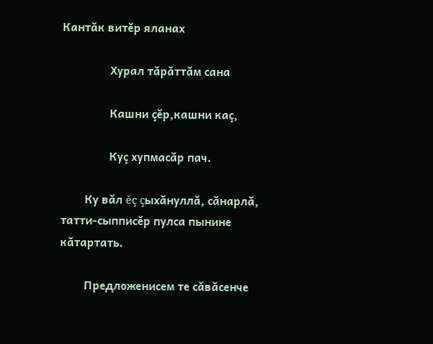Кантăк витĕр яланах

                Хурал тăрăттăм сана

                Кашни çĕр,кашни каç,

                Куç хупмасăр пач.

        Ку вăл ĕç çыхăнуллă, сăнарлă, татти-сыпписĕр пулса пынине кăтартать.

        Предложенисем те сăвăсенче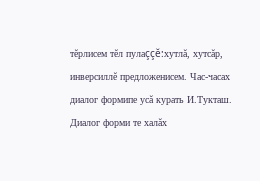тĕрлисем тĕл пулаççĕ:хутлă, хутсăр, инверсиллĕ предложенисем. Час-часах диалог формипе усă курать И.Тукташ. Диалог форми те халăх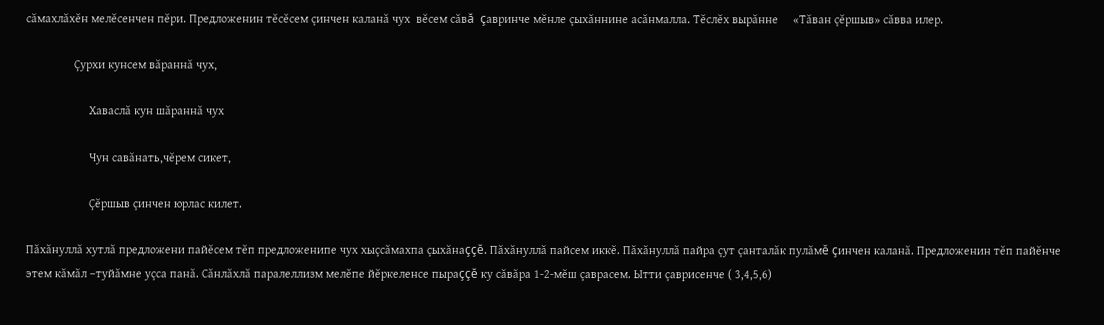сăмахлăхĕн мелĕсенчен пĕри. Предложенин тĕсĕсем çинчен каланă чух  вĕсем сăвă  çавринче мĕнле çыхăннине асăнмалла. Тĕслĕх вырăнне     «Тăван çĕршыв» сăвва илер.

                Çурхи кунсем вăраннă чух,

                     Хаваслă кун шăраннă чух

                     Чун савăнать,чĕрем сикет,

                     Çĕршыв çинчен юрлас килет.

Пăхăнуллă хутлă предложени пайĕсем тĕп предложенипе чух хыçсăмахпа çыхăнаççĕ. Пăхăнуллă пайсем иккĕ. Пăхăнуллă пайра çут çанталăк пулăмĕ çинчен каланă. Предложенин тĕп пайĕнче этем кăмăл –туйăмне уçса панă. Сăнлăхлă паралеллизм мелĕпе йĕркеленсе пыраççĕ ку сăвăра 1-2-мĕш çаврасем. Ытти çаврисенче ( 3,4,5,6)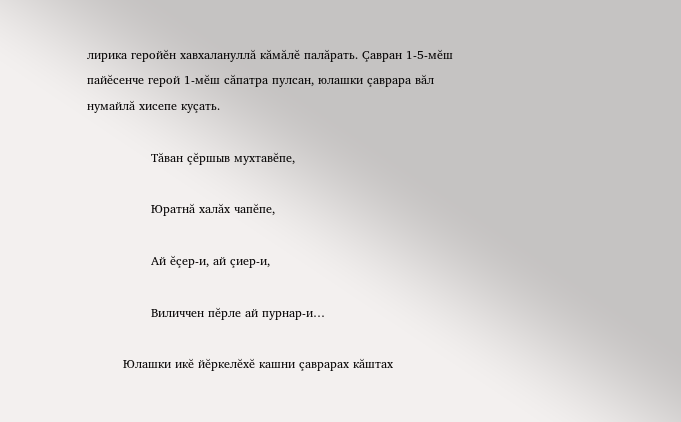лирика геройĕн хавхалануллă кăмăлĕ палăрать. Çавран 1-5-мĕш пайĕсенче герой 1-мĕш сăпатра пулсан, юлашки çаврара вăл  нумайлă хисепе куçать.

                Тăван çĕршыв мухтавĕпе,

                Юратнă халăх чапĕпе,

                Ай ĕçер-и, ай çиер-и,

                Виличчен пĕрле ай пурнар-и…

         Юлашки икĕ йĕркелĕхĕ кашни çаврарах кăштах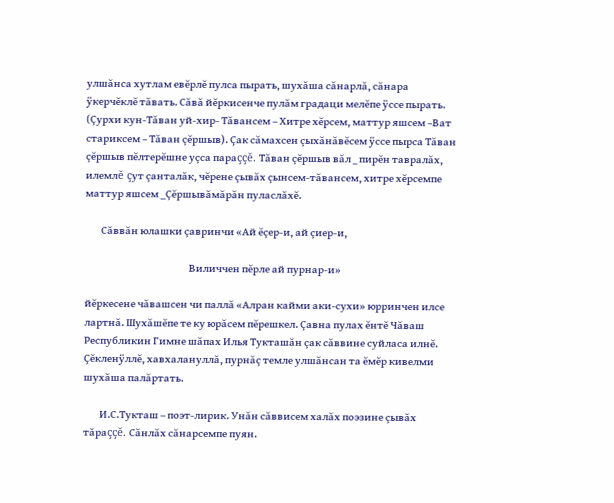улшăнса хутлам евĕрлĕ пулса пырать, шухăша сăнарлă, сăнара ÿкерчĕклĕ тăвать. Сăвă йĕркисенче пулăм градаци мелĕпе ÿссе пырать. (Çурхи кун-Тăван уй-хир- Тăвансем – Хитре хĕрсем, маттур яшсем –Ват стариксем – Тăван çĕршыв). Çак сăмахсен çыхăнăвĕсем ÿссе пырса Тăван çĕршыв пĕлтерĕшне уçса параççĕ. Тăван çĕршыв вăл _ пирĕн тавралăх, илемлĕ çут çанталăк, чĕрене çывăх çынсем-тăвансем, хитре хĕрсемпе маттур яшсем _Çĕршывăмăрăн пуласлăхĕ.

        Сăввăн юлашки çавринчи «Ай ĕçер-и, ай çиер-и,

                                                    Виличчен пĕрле ай пурнар-и»

йĕркесене чăвашсен чи паллă «Алран кайми аки-сухи» юрринчен илсе лартнă. Шухăшĕпе те ку юрăсем пĕрешкел. Çавна пулах ĕнтĕ Чăваш Республикин Гимне шăпах Илья Тукташăн çак сăввине суйласа илнĕ. Çĕкленÿллĕ, хавхалануллă, пурнăç темле улшăнсан та ĕмĕр кивелми шухăша палăртать.

        И.С.Тукташ – поэт-лирик. Унăн сăввисем халăх поэзине çывăх тăраççĕ. Сăнлăх сăнарсемпе пуян.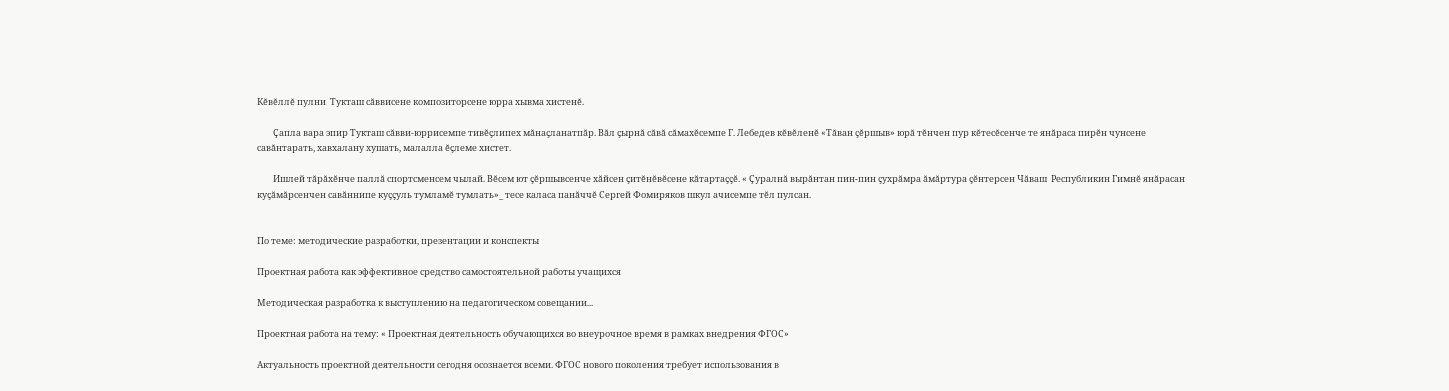Кĕвĕллĕ пулни  Тукташ сăввисене композиторсене юрра хывма хистенĕ.

        Çапла вара эпир Тукташ сăвви-юррисемпе тивĕçлипех мăнаçланатпăр. Вăл çырнă сăвă сăмахĕсемпе Г. Лебедев кĕвĕленĕ «Тăван çĕршыв» юрă тĕнчен пур кĕтесĕсенче те янăраса пирĕн чунсене савăнтарать, хавхалану хушать, малалла ĕçлеме хистет.

        Ишлей тăрăхĕнче паллă спортсменсем чылай. Вĕсем ют çĕршывсенче хăйсен çитĕнĕвĕсене кăтартаççĕ. « Çуралнă вырăнтан пин-пин çухрăмра ăмăртура çĕнтерсен Чăваш  Республикин Гимнĕ янăрасан куçăмăрсенчен савăннипе куççуль тумламĕ тумлать»_ тесе каласа панăччĕ Сергей Фомиряков шкул ачисемпе тĕл пулсан.


По теме: методические разработки, презентации и конспекты

Проектная работа как эффективное средство самостоятельной работы учащихся

Методическая разработка к выступлению на педагогическом совещании...

Проектная работа на тему: « Проектная деятельность обучающихся во внеурочное время в рамках внедрения ФГОС»

Актуальность проектной деятельности сегодня осознается всеми. ФГОС нового поколения требует использования в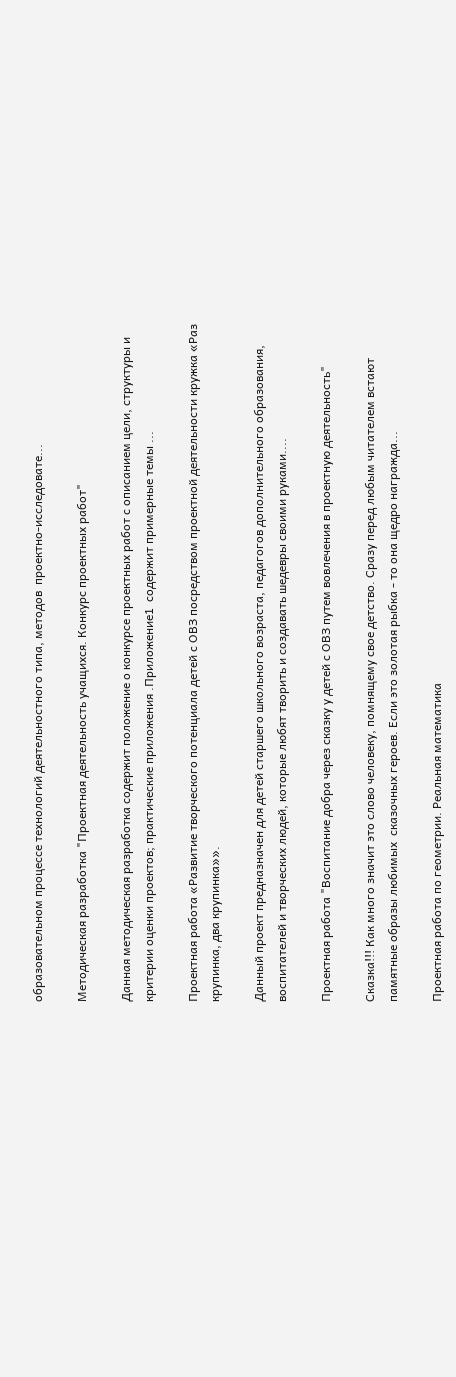образовательном процессе технологий деятельностного типа, методов  проектно-исследовате...

Методическая разработка "Проектная деятельность учащихся. Конкурс проектных работ"

Данная методическая разработка содержит положение о конкурсе проектных работ с описанием цели, структуры и критерии оценки проектов; практические приложения .Приложение1  содержит примерные темы ...

Проектная работа «Развитие творческого потенциала детей с ОВЗ посредством проектной деятельности кружка «Раз крупинка, два крупинка»».

Данный проект предназначен для детей старшего школьного возраста, педагогов дополнительного образования, воспитателей и творческих людей, которые любят творить и создавать шедевры своими руками....

Проектная работа "Воспитание добра через сказку у детей с ОВЗ путем вовлечения в проектную деятельность"

Сказка!!! Как много значит это слово человеку, помнящему свое детство. Сразу перед любым читателем встают памятные образы любимых  сказочных героев. Если это золотая рыбка - то она щедро награжда...

Проектная работа по геометрии. Реальная математика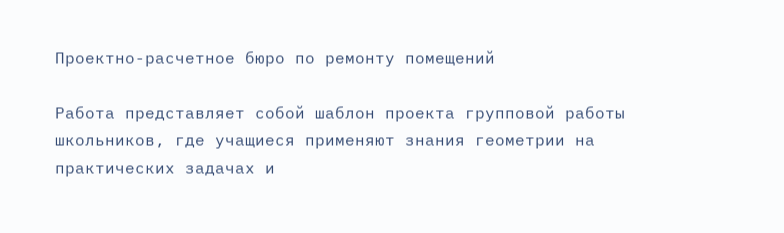Проектно-расчетное бюро по ремонту помещений

Работа представляет собой шаблон проекта групповой работы школьников, где учащиеся применяют знания геометрии на практических задачах и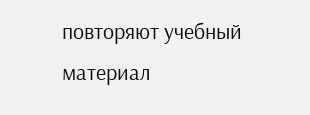повторяют учебный материал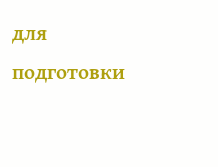для подготовки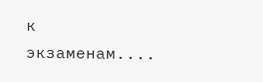к экзаменам....